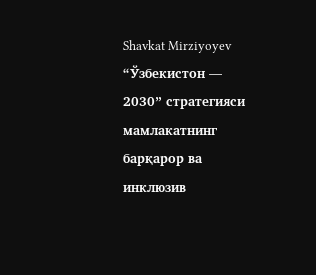Shavkat Mirziyoyev
“Ўзбекистон — 2030” стратегияси мамлакатнинг барқарор ва инклюзив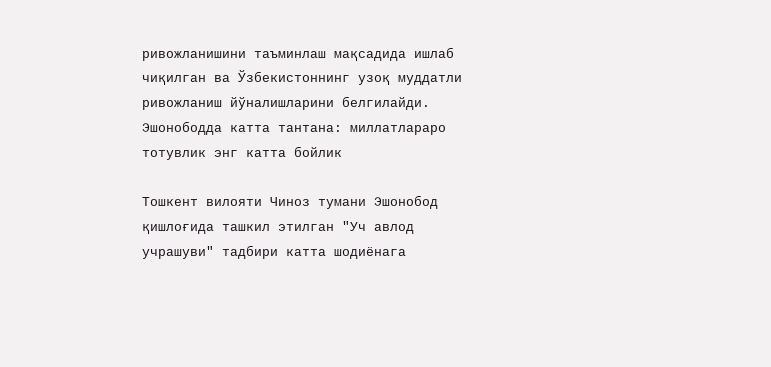ривожланишини таъминлаш мақсадида ишлаб чиқилган ва Ўзбекистоннинг узоқ муддатли ривожланиш йўналишларини белгилайди.
Эшонободда катта тантана: миллатлараро тотувлик энг катта бойлик

Тошкент вилояти Чиноз тумани Эшонобод қишлоғида ташкил этилган "Уч авлод учрашуви" тадбири катта шодиёнага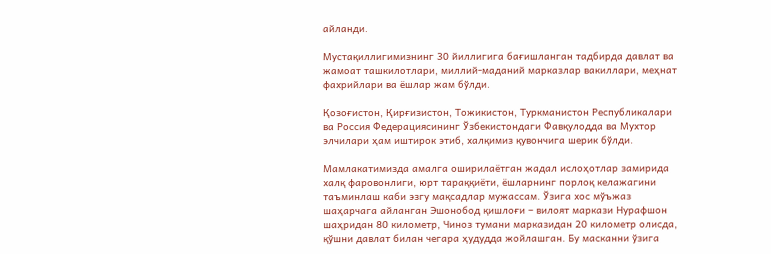айланди.

Мустақиллигимизнинг 30 йиллигига бағишланган тадбирда давлат ва жамоат ташкилотлари, миллий-маданий марказлар вакиллари, меҳнат фахрийлари ва ёшлар жам бўлди.

Қозоғистон, Қирғизистон, Тожикистон, Туркманистон Республикалари ва Россия Федерациясининг Ўзбекистондаги Фавқулодда ва Мухтор элчилари ҳам иштирок этиб, халқимиз қувончига шерик бўлди.

Мамлакатимизда амалга оширилаётган жадал ислоҳотлар замирида халқ фаровонлиги, юрт тараққиёти, ёшларнинг порлоқ келажагини таъминлаш каби эзгу мақсадлар мужассам. Ўзига хос мўъжаз шаҳарчага айланган Эшонобод қишлоғи – вилоят маркази Нурафшон шаҳридан 80 километр, Чиноз тумани марказидан 20 километр олисда, қўшни давлат билан чегара ҳудудда жойлашган. Бу масканни ўзига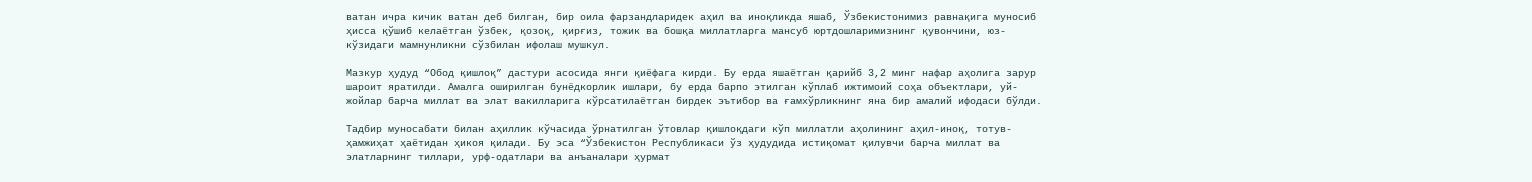ватан ичра кичик ватан деб билган, бир оила фарзандларидек аҳил ва иноқликда яшаб, Ўзбекистонимиз равнақига муносиб ҳисса қўшиб келаётган ўзбек, қозоқ, қирғиз, тожик ва бошқа миллатларга мансуб юртдошларимизнинг қувончини, юз-кўзидаги мамнунликни сўзбилан ифолаш мушкул.

Мазкур ҳудуд “Обод қишлоқ” дастури асосида янги қиёфага кирди. Бу ерда яшаётган қарийб 3,2 минг нафар аҳолига зарур шароит яратилди. Амалга оширилган бунёдкорлик ишлари, бу ерда барпо этилган кўплаб ижтимоий соҳа объектлари, уй-жойлар барча миллат ва элат вакилларига кўрсатилаётган бирдек эътибор ва ғамхўрликнинг яна бир амалий ифодаси бўлди.

Тадбир муносабати билан аҳиллик кўчасида ўрнатилган ўтовлар қишлоқдаги кўп миллатли аҳолининг аҳил-иноқ, тотув-ҳамжиҳат ҳаётидан ҳикоя қилади. Бу эса “Ўзбекистон Республикаси ўз ҳудудида истиқомат қилувчи барча миллат ва элатларнинг тиллари, урф-одатлари ва анъаналари ҳурмат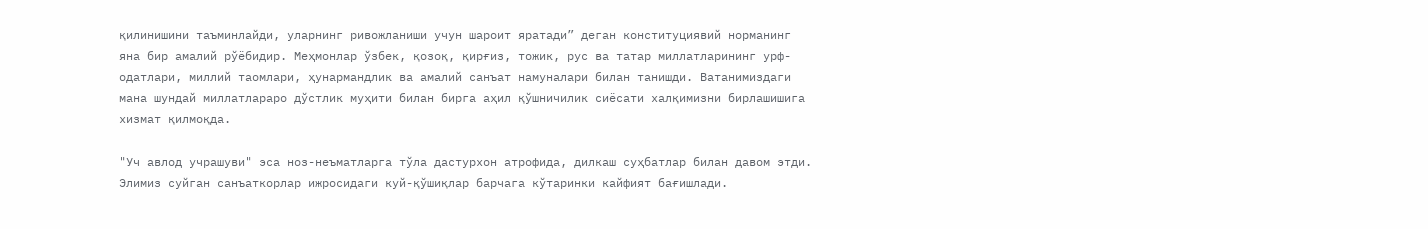қилинишини таъминлайди, уларнинг ривожланиши учун шароит яратади” деган конституциявий норманинг яна бир амалий рўёбидир. Меҳмонлар ўзбек, қозоқ, қирғиз, тожик, рус ва татар миллатларининг урф-одатлари, миллий таомлари, ҳунармандлик ва амалий санъат намуналари билан танишди. Ватанимиздаги мана шундай миллатлараро дўстлик муҳити билан бирга аҳил қўшничилик сиёсати халқимизни бирлашишига хизмат қилмоқда.

"Уч авлод учрашуви" эса ноз-неъматларга тўла дастурхон атрофида, дилкаш суҳбатлар билан давом этди. Элимиз суйган санъаткорлар ижросидаги куй-қўшиқлар барчага кўтаринки кайфият бағишлади.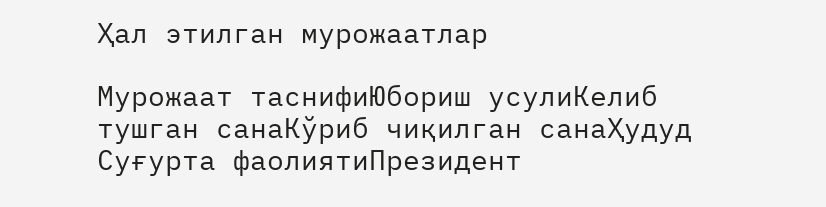Ҳал этилган мурожаатлар

Мурожаат таснифиЮбориш усулиКелиб тушган санаКўриб чиқилган санаҲудуд
Суғурта фаолиятиПрезидент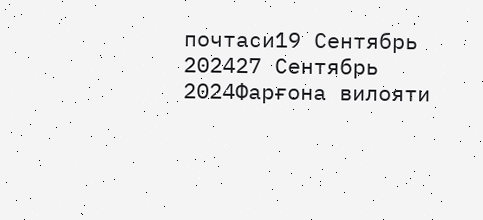почтаси19 Сентябрь 202427 Сентябрь 2024Фарғона вилояти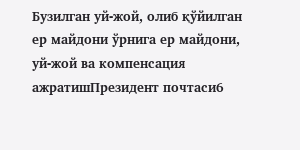Бузилган уй-жой, олиб қўйилган ер майдони ўрнига ер майдони, уй-жой ва компенсация ажратишПрезидент почтаси6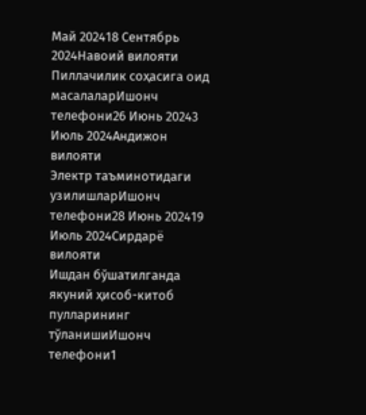Май 202418 Сентябрь 2024Навоий вилояти
Пиллачилик соҳасига оид масалаларИшонч телефони26 Июнь 20243 Июль 2024Андижон вилояти
Электр таъминотидаги узилишларИшонч телефони28 Июнь 202419 Июль 2024Сирдарё вилояти
Ишдан бўшатилганда якуний ҳисоб-китоб пулларининг тўланишиИшонч телефони1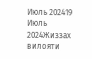Июль 202419 Июль 2024Жиззах вилояти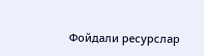Фойдали ресурслар